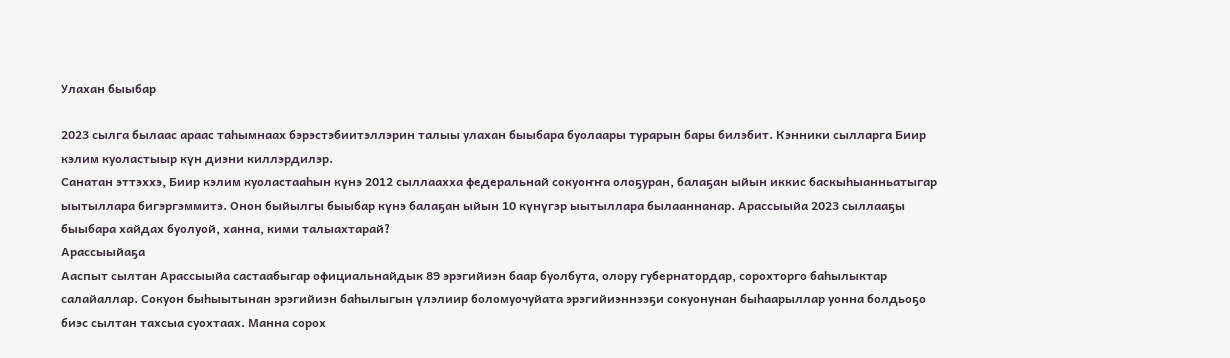Улахан быыбар

2023 сылга былаас араас таһымнаах бэрэстэбиитэллэрин талыы улахан быыбара буолаары турарын бары билэбит. Кэнники сылларга Биир кэлим куоластыыр күн диэни киллэрдилэр.
Санатан эттэххэ, Биир кэлим куоластааһын күнэ 2012 сыллаахха федеральнай сокуоҥҥа олоҕуран, балаҕан ыйын иккис баскыһыанньатыгар ыытыллара бигэргэммитэ. Онон быйылгы быыбар күнэ балаҕан ыйын 10 күнүгэр ыытыллара былааннанар. Арассыыйа 2023 сыллааҕы быыбара хайдах буолуой, ханна, кими талыахтарай?
Арассыыйаҕа
Ааспыт сылтан Арассыыйа састаабыгар официальнайдык 89 эрэгийиэн баар буолбута, олору губернатордар, сорохторго баһылыктар салайаллар. Сокуон быһыытынан эрэгийиэн баһылыгын үлэлиир боломуочуйата эрэгийиэннээҕи сокуонунан быһаарыллар уонна болдьоҕо биэс сылтан тахсыа суохтаах. Манна сорох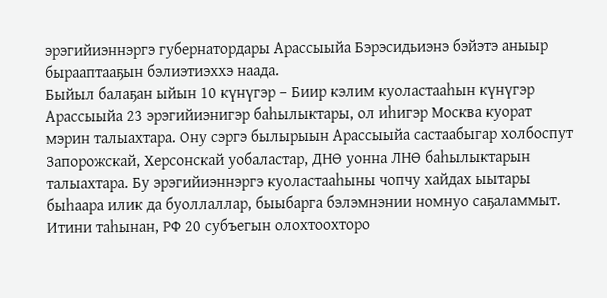эрэгийиэннэргэ губернатордары Арассыыйа Бэрэсидьиэнэ бэйэтэ аныыр бырааптааҕын бэлиэтиэххэ наада.
Быйыл балаҕан ыйын 10 күнүгэр – Биир кэлим куоластааһын күнүгэр Арассыыйа 23 эрэгийиэнигэр баһылыктары, ол иһигэр Москва куорат мэрин талыахтара. Ону сэргэ былырыын Арассыыйа састаабыгар холбоспут Запорожскай, Херсонскай уобаластар, ДНӨ уонна ЛНӨ баһылыктарын талыахтара. Бу эрэгийиэннэргэ куоластааһыны чопчу хайдах ыытары быһаара илик да буоллаллар, быыбарга бэлэмнэнии номнуо саҕаламмыт.
Итини таһынан, РФ 20 субъегын олохтоохторо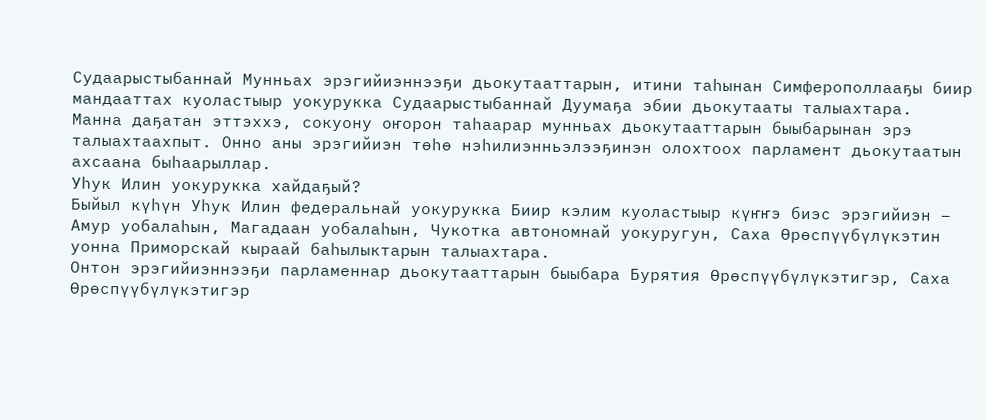Судаарыстыбаннай Мунньах эрэгийиэннээҕи дьокутааттарын, итини таһынан Симферополлааҕы биир мандааттах куоластыыр уокурукка Судаарыстыбаннай Дуумаҕа эбии дьокутааты талыахтара.
Манна даҕатан эттэххэ, сокуону оҥорон таһаарар мунньах дьокутааттарын быыбарынан эрэ талыахтаахпыт. Онно аны эрэгийиэн төһө нэһилиэнньэлээҕинэн олохтоох парламент дьокутаатын ахсаана быһаарыллар.
Уһук Илин уокурукка хайдаҕый?
Быйыл күһүн Уһук Илин федеральнай уокурукка Биир кэлим куоластыыр күҥҥэ биэс эрэгийиэн – Амур уобалаһын, Магадаан уобалаһын, Чукотка автономнай уокуругун, Саха Өрөспүүбүлүкэтин уонна Приморскай кыраай баһылыктарын талыахтара.
Онтон эрэгийиэннээҕи парламеннар дьокутааттарын быыбара Бурятия Өрөспүүбүлүкэтигэр, Саха Өрөспүүбүлүкэтигэр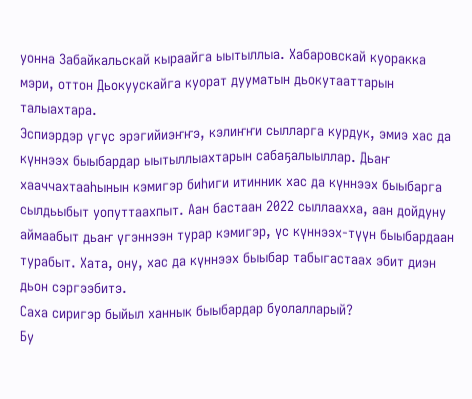уонна Забайкальскай кыраайга ыытыллыа. Хабаровскай куоракка мэри, оттон Дьокуускайга куорат дууматын дьокутааттарын талыахтара.
Эспиэрдэр үгүс эрэгийиэҥҥэ, кэлиҥҥи сылларга курдук, эмиэ хас да күннээх быыбардар ыытыллыахтарын сабаҕалыыллар. Дьаҥ хааччахтааһынын кэмигэр биһиги итинник хас да күннээх быыбарга сылдьыбыт уопуттаахпыт. Аан бастаан 2022 сыллаахха, аан дойдуну аймаабыт дьаҥ үгэннээн турар кэмигэр, үс күннээх-түүн быыбардаан турабыт. Хата, ону, хас да күннээх быыбар табыгастаах эбит диэн дьон сэргээбитэ.
Саха сиригэр быйыл ханнык быыбардар буолалларый?
Бу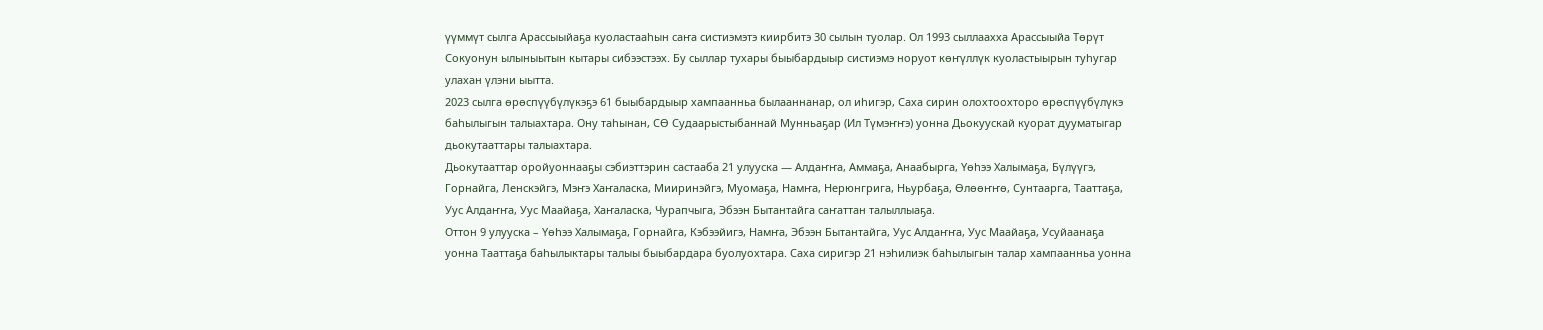үүммүт сылга Арассыыйаҕа куоластааһын саҥа систиэмэтэ киирбитэ 30 сылын туолар. Ол 1993 сыллаахха Арассыыйа Төрүт Сокуонун ылыныытын кытары сибээстээх. Бу сыллар тухары быыбардыыр систиэмэ норуот көҥүллүк куоластыырын туһугар улахан үлэни ыытта.
2023 сылга өрөспүүбүлүкэҕэ 61 быыбардыыр хампаанньа былааннанар, ол иһигэр, Саха сирин олохтоохторо өрөспүүбүлүкэ баһылыгын талыахтара. Ону таһынан, СӨ Судаарыстыбаннай Мунньаҕар (Ил Түмэҥҥэ) уонна Дьокуускай куорат дууматыгар дьокутааттары талыахтара.
Дьокутааттар оройуоннааҕы сэбиэттэрин састааба 21 улууска — Алдаҥҥа, Аммаҕа, Анаабырга, Үөһээ Халымаҕа, Бүлүүгэ, Горнайга, Ленскэйгэ, Мэҥэ Хаҥаласка, Мииринэйгэ, Муомаҕа, Намҥа, Нерюнгрига, Ньурбаҕа, Өлөөҥҥө, Сунтаарга, Тааттаҕа, Уус Алдаҥҥа, Уус Маайаҕа, Хаҥаласка, Чурапчыга, Эбээн Бытантайга саҥаттан талыллыаҕа.
Оттон 9 улууска – Үөһээ Халымаҕа, Горнайга, Кэбээйигэ, Намҥа, Эбээн Бытантайга, Уус Алдаҥҥа, Уус Маайаҕа, Усуйаанаҕа уонна Тааттаҕа баһылыктары талыы быыбардара буолуохтара. Саха сиригэр 21 нэһилиэк баһылыгын талар хампаанньа уонна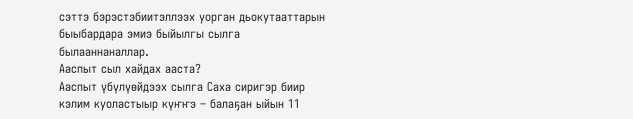сэттэ бэрэстэбиитэллээх уорган дьокутааттарын быыбардара эмиэ быйылгы сылга былааннаналлар.
Ааспыт сыл хайдах ааста?
Ааспыт үбүлүөйдээх сылга Саха сиригэр биир кэлим куоластыыр күҥҥэ – балаҕан ыйын 11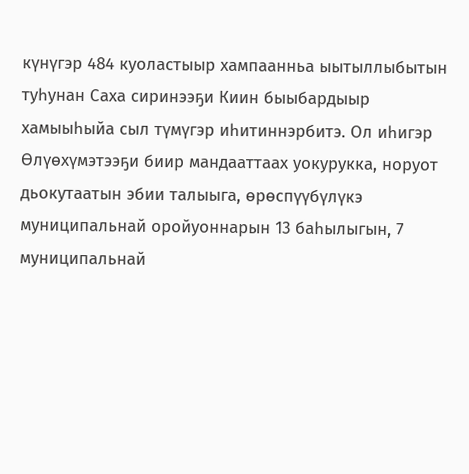күнүгэр 484 куоластыыр хампаанньа ыытыллыбытын туһунан Саха сиринээҕи Киин быыбардыыр хамыыһыйа сыл түмүгэр иһитиннэрбитэ. Ол иһигэр Өлүөхүмэтээҕи биир мандааттаах уокурукка, норуот дьокутаатын эбии талыыга, өрөспүүбүлүкэ муниципальнай оройуоннарын 13 баһылыгын, 7 муниципальнай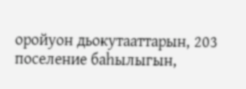оройуон дьокутааттарын, 203 поселение баһылыгын,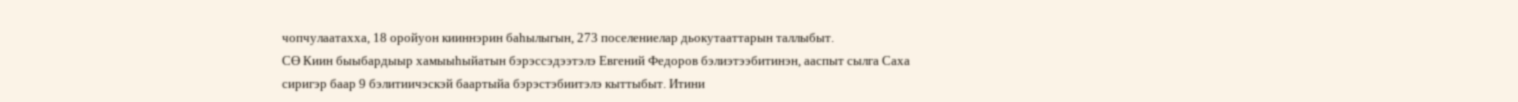чопчулаатахха, 18 оройуон кииннэрин баһылыгын, 273 поселениелар дьокутааттарын таллыбыт.
СӨ Киин быыбардыыр хамыыһыйатын бэрэссэдээтэлэ Евгений Федоров бэлиэтээбитинэн, ааспыт сылга Саха сиригэр баар 9 бэлитиичэскэй баартыйа бэрэстэбиитэлэ кыттыбыт. Итини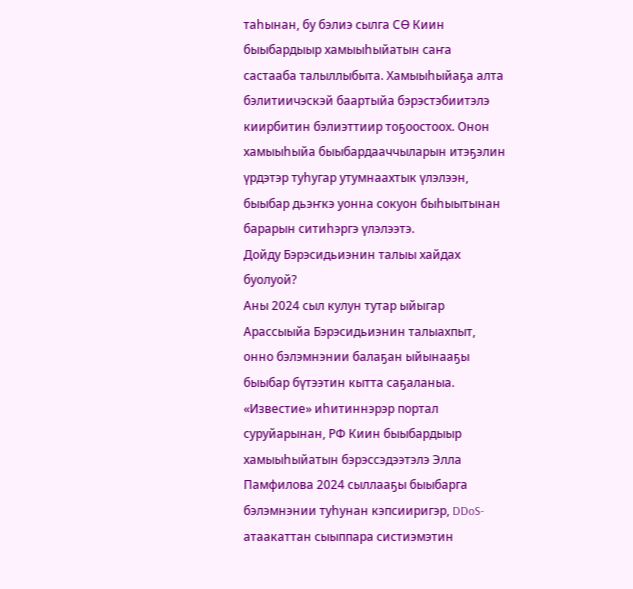таһынан, бу бэлиэ сылга СӨ Киин быыбардыыр хамыыһыйатын саҥа састааба талыллыбыта. Хамыыһыйаҕа алта бэлитиичэскэй баартыйа бэрэстэбиитэлэ киирбитин бэлиэттиир тоҕоостоох. Онон хамыыһыйа быыбардааччыларын итэҕэлин үрдэтэр туһугар утумнаахтык үлэлээн, быыбар дьэҥкэ уонна сокуон быһыытынан барарын ситиһэргэ үлэлээтэ.
Дойду Бэрэсидьиэнин талыы хайдах буолуой?
Аны 2024 сыл кулун тутар ыйыгар Арассыыйа Бэрэсидьиэнин талыахпыт, онно бэлэмнэнии балаҕан ыйынааҕы быыбар бүтээтин кытта саҕаланыа.
«Известие» иһитиннэрэр портал суруйарынан, РФ Киин быыбардыыр хамыыһыйатын бэрэссэдээтэлэ Элла Памфилова 2024 сыллааҕы быыбарга бэлэмнэнии туһунан кэпсииригэр, DDoS-атаакаттан сыыппара систиэмэтин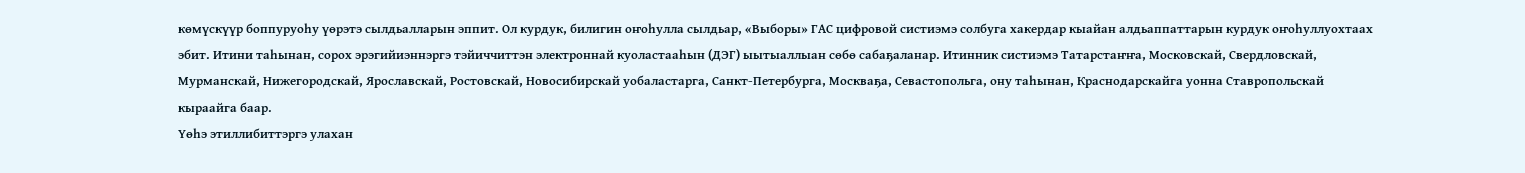көмүскүүр боппуруоһу үөрэтэ сылдьалларын эппит. Ол курдук, билигин оҥоһулла сылдьар, «Выборы» ГАС цифровой систиэмэ солбуга хакердар кыайан алдьаппаттарын курдук оҥоһуллуохтаах эбит. Итини таһынан, сорох эрэгийиэннэргэ тэйиччиттэн электроннай куоластааһын (ДЭГ) ыытыаллыан сөбө сабаҕаланар. Итинник систиэмэ Татарстаҥҥа, Московскай, Свердловскай, Мурманскай, Нижегородскай, Ярославскай, Ростовскай, Новосибирскай уобаластарга, Санкт-Петербурга, Москваҕа, Севастопольга, ону таһынан, Краснодарскайга уонна Ставропольскай кыраайга баар.
Үөһэ этиллибиттэргэ улахан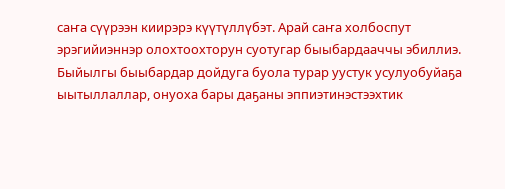саҥа сүүрээн киирэрэ күүтүллүбэт. Арай саҥа холбоспут эрэгийиэннэр олохтоохторун суотугар быыбардааччы эбиллиэ.
Быйылгы быыбардар дойдуга буола турар уустук усулуобуйаҕа ыытыллаллар, онуоха бары даҕаны эппиэтинэстээхтик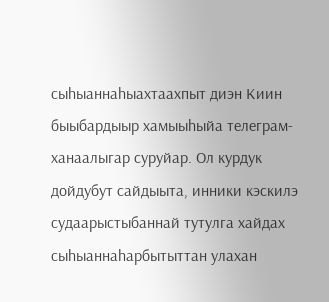сыһыаннаһыахтаахпыт диэн Киин быыбардыыр хамыыһыйа телеграм-ханаалыгар суруйар. Ол курдук дойдубут сайдыыта, инники кэскилэ судаарыстыбаннай тутулга хайдах сыһыаннаһарбытыттан улахан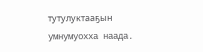тутулуктааҕын умнумуохха наада.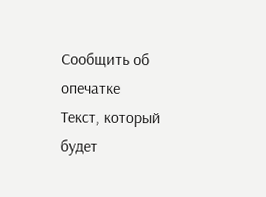Сообщить об опечатке
Текст, который будет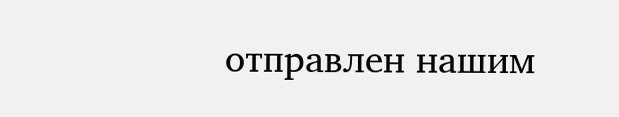отправлен нашим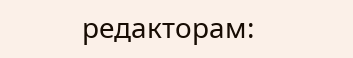редакторам: